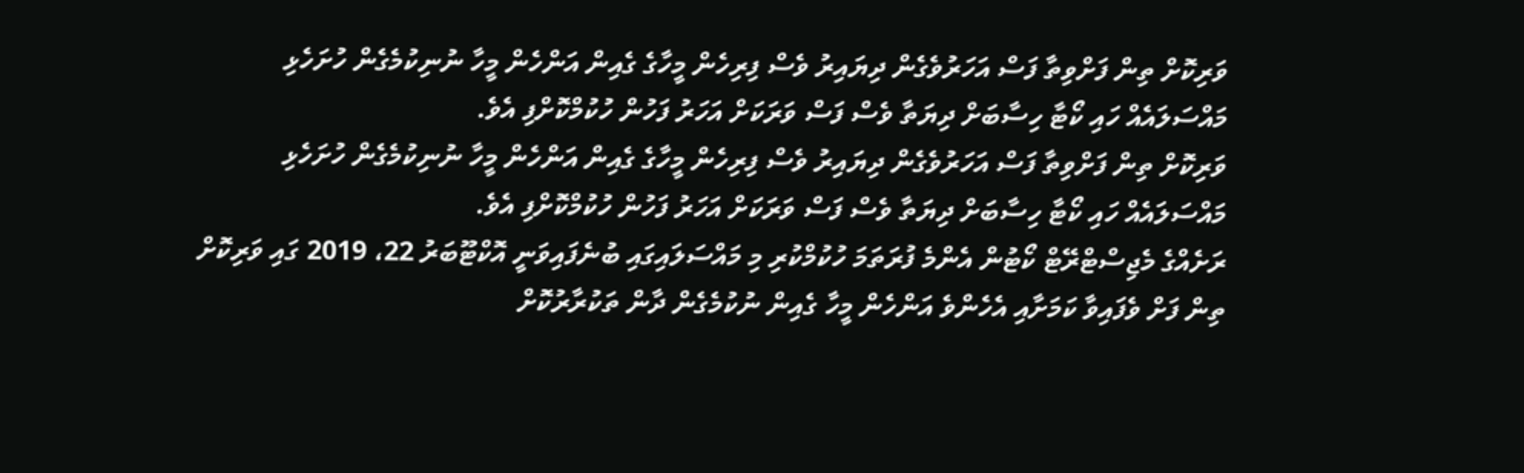ވަރިކޮށް ތިން ފަށްވިތާ ފަސް އަހަރުވެގެން ދިޔައިރު ވެސް ފިރިހެން މީހާގެ ގެއިން އަންހެން މީހާ ނުނިކުމެގެން ހުށަހެޅި މައްސަލައެއް ހައި ކޯޓާ ހިސާބަށް ދިޔަތާ ވެސް ފަސް ވަރަކަށް އަހަރު ފަހުން ހުކުމްކޮށްފި އެވެ.
ވަރިކޮށް ތިން ފަށްވިތާ ފަސް އަހަރުވެގެން ދިޔައިރު ވެސް ފިރިހެން މީހާގެ ގެއިން އަންހެން މީހާ ނުނިކުމެގެން ހުށަހެޅި މައްސަލައެއް ހައި ކޯޓާ ހިސާބަށް ދިޔަތާ ވެސް ފަސް ވަރަކަށް އަހަރު ފަހުން ހުކުމްކޮށްފި އެވެ.
ރަށެއްގެ މެޖިސްޓްރޭޓް ކޯޓުން އެންމެ ފުރަތަމަ ހުކުމްކުރި މި މައްސަލައިގައި ބުނެފައިވަނީ އޮކްޓޫބަރު 22، 2019 ގައި ވަރިކޮށް ތިން ފަށް ވެފައިވާ ކަމަށާއި އެހެންވެ އަންހެން މީހާ ގެއިން ނުކުމެގެން ދާން ތަކުރާރުކޮށް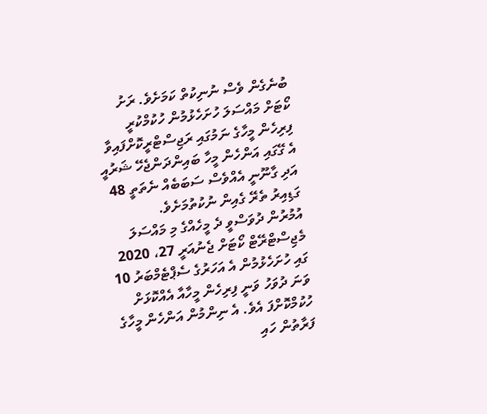ބުނެގެން ވެސް ނުނިކުތް ކަމަށެވެ. ރަށު ކޯޓަށް މައްސަލަ ހުށަހެޅުމުން ހުކުމްކުރީ ފިރިހެން މީހާގެ ނަމުގައި ރަޖިސްޓްރީކޮށްފައިވާ އެ ގޭގައި އަންހެން މީހާ ބައިންދަންޖެހޭ ޝަރުއީ އަދި ގާނޫނީ އެއްވެސް ސަބަބެއް ނެތަތީ 48 ގަޑިއިރު ތެރޭ ގެއިން ނުކުތުމަށެވެ.
އުމުރުން ދުވަސްވީ ދެ މީހެއްގެ މި މައްސަލަ މެޖިސްޓްރޭޓް ކޯޓަށް ޖެނުއަރީ 27، 2020 ގައި ހުށަހެޅުމުން އެ އަހަރުގެ ސެޕްޓެމްބަރު 10 ވަނަ ދުވަހު ވަނީ ފިރިހެން މީހާއާ އެއްކޮޅަށް ހުކުމްކޮށްފަ އެވެ. އެ ނިންމުން އަންހެން މީހާގެ ފަރާތުން ހައި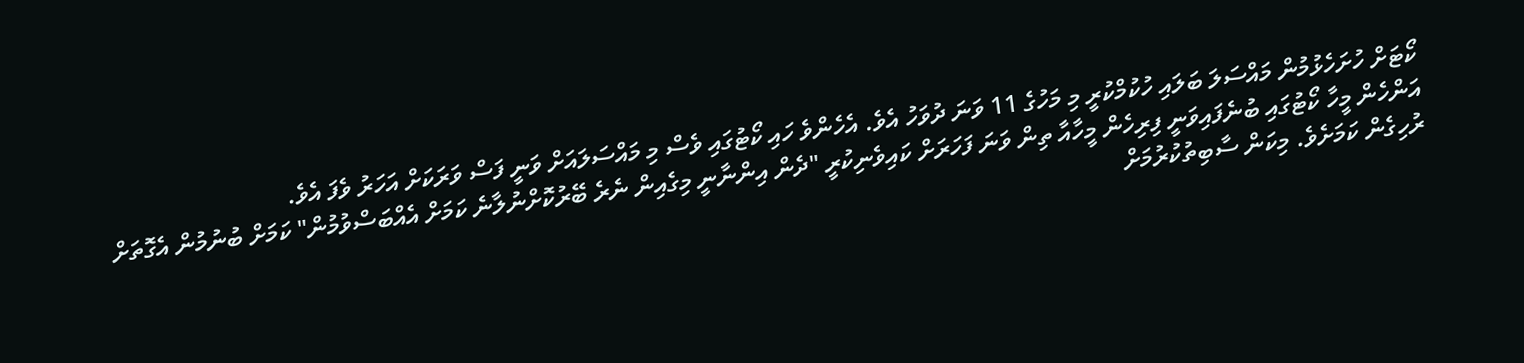ކޯޓަށް ހުށަހެޅުމުން މައްސަލަ ބަލައި ހުކުމްކުރީ މި މަހުގެ 11 ވަނަ ދުވަހު އެވެ. އެހެންވެ ހައި ކޯޓުގައި ވެސް މި މައްސަލައަށް ވަނީ ފަސް ވަރަކަށް އަހަރު ވެފަ އެވެ.
އަންހެން މީހާ ކޯޓުގައި ބުނެފައިވަނީ ފިރިހެން މީހާއާ ތިން ވަނަ ފަހަރަށް ކައިވެނިކުރީ "ދެން އިންނާނީ މިގެއިން ނެރެ ބޭރުކޮށްނުލާނެ ކަމަށް އެއްބަސްވުމުން" ކަމަށް ބުނުމުން އެގޮތަށް ރުހިގެން ކަމަށެވެ. މިކަން ސާބިތުކުރުމަށް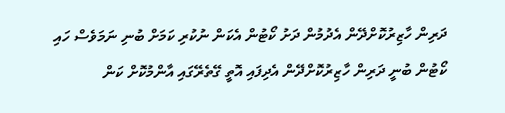ދަރިން ހާޒިރުކޮށްދޭން އެދުމުން ދަށު ކޯޓުން އެކަން ނުކުރި ކަމަށް ބުނި ނަމަވެސް ހައި ކޯޓުން ބުނީ ދަރިން ހާޒިރުކޮށްދޭން އެދިފައި އޮތީ ގޭތެރޭގައި އާންމުކޮށް ކަން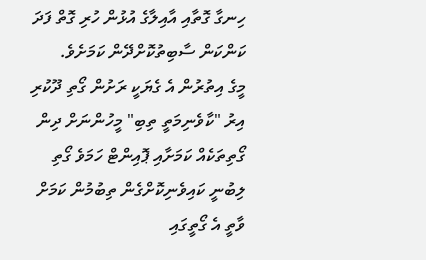ހިނގާ ގޮތާއި އާއިލާގެ އުޅުން ހުރި ގޮތް ފަދަ ކަންކަން ސާބިތުކޮށްދޭން ކަމަށެވެ.
މީގެ އިތުރުން އެ ގެޔަކީ ރަށުން ގޯތި ދޫކުރި އިރު "ކާވެނިމަތީ ތިބި" މީހުންނަށް ދިން ގޯތިތަކެއް ކަމަށާއި ޕޮއިންޓް ހަމަވެ ގޯތި ލިބުނީ ކައިވެނިކޮށްގެން ތިބުމުން ކަމަށް ވާތީ އެ ގޯތީގައި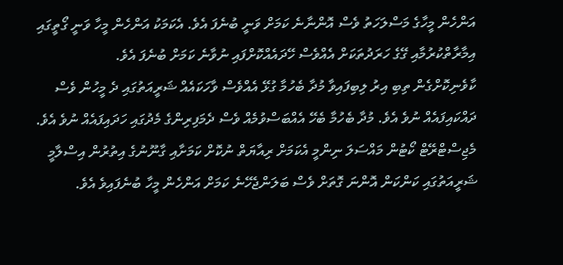އަންހެން މީހާގެ މަސްލަހަތު ވެސް އޮންނާނެ ކަމަށް ވަނީ ބުނެފަ އެވެ. އެކަމަކު އަންހެން މީހާ ވަނީ ގޯތީގައި އިމާރާތްކުރުމާއި ގޭގެ ހަރަދުތަކަށް އެއްވެސް ހޭދައެއްކޮށްފައި ނުވާނެ ކަމަށް ބުނެފަ އެވެ.
ކާވެނިކޮށްގެން ތިބި އިރު ލިބިފައިވާ މުދާ ބެހުމާ ގުޅޭ އެއްވެސް ވާހަކައެއް ޝަރީއަތުގައި ދެ މީހުން ވެސް ދައްކައިފައެއް ނުވެ އެވެ. މުދާ ބެހުމާ ބެހޭ އެއްބަސްވުމެއް ވެސް ދެމަފިރިންގެ މެދުގައި ހަދައިފައެއް ނުވެ އެވެ.
މެޖިސްޓްރޭޓް ކޯޓުން މައްސަލަ ނިންމީ އެކަމަށް ރިއާޔަތް ނުކޮށް ކަމަށާއި ގާނޫނުގެ އިތުރުން އިސްލާމީ ޝަރީއަތުގައި ކަންކަން އޮންނަ ގޮތަށް ވެސް ބަލަންޖެހޭނެ ކަމަށް އަންހެން މީހާ ބުނެފައިވެ އެވެ.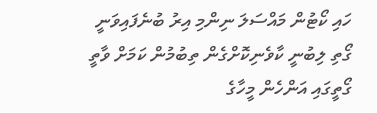ހައި ކޯޓުން މައްސަލަ ނިންމި އިރު ބުނެފައިވަނީ ގޯތި ލިބުނީ ކާވެނިކޮށްގެން ތިބުމުން ކަމަށް ވާތީ ގޯތީގައި އަންހެން މީހާގެ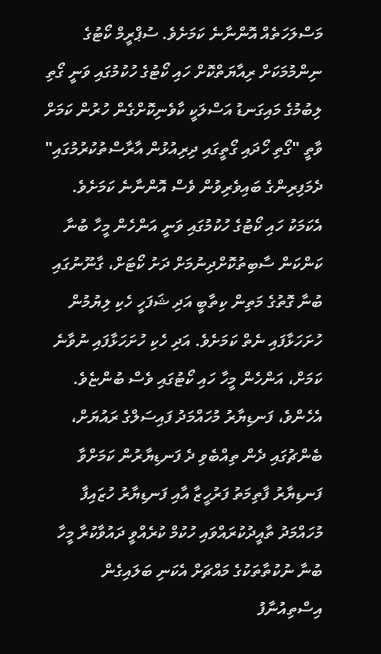މަސްލަހަތެއް އޮންނާނެ ކަމަށެވެ. ސުޕްރީމް ކޯޓުގެ ނިންމުމަކަށް ރިއާޔަތްކޮށް ހައި ކޯޓުގެ ހުކުމުގައި ވަނީ ގޯތި ލިބުމުގެ މައިގަނޑު އަސްލަކީ ކާވެނިކޮށްގެން ހުރުން ކަމަށް ވާތީ "ގޯތި ހޯދައި ގޯތީގައި ދިރިއުޅުން އާރާސްތުކުރުމުގައި" ދެމަފިރިންގެ ބައިވެރިވުން ވެސް އޮންނާނެ ކަމަށެވެ.
އެކަމަކު ހައި ކޯޓުގެ ހުކުމުގައި ވަނީ އަންހެން މީހާ ބުނާ ކަންކަން ސާބިތުކޮށްދިނުމަށް ދަށު ކޯޓަށް، ގާނޫނުގައި ބުނާ ގޮތުގެ މަތިން ކިތާބީ އަދި ޝަފަހީ ހެކި ލިޔުމުން ހުށަހަޅާފައި ނެތް ކަމަށެވެ. އަދި ހެކި ހުށަހަޅާފައި ނުވާނެ ކަމަށް، އަންހެން މީހާ ހައި ކޯޓުގައި ވެސް ބުންޏެވެ.
އެހެންވެ، ފަނޑިޔާރު މުހައްމަދު ފައިސަލްގެ ރައުޔަށް، ބެންޗުގައި ދެން ތިއްބެވި ދެ ފަނޑިޔާރުން ކަމަށްވާ ފަނޑިޔާރު ފާތިމަތު ފަރުހީޒާ އާއި ފަނޑިޔާރު ހުޒައިފާ މުހައްމަދު ތާއީދުކުރައްވައި ހުކުމް ކުރެއްވީ ދައުވާކުރާ މީހާ ބުނާ ނުކުތާތަކުގެ މައްޗަށް އެކަނި ބަލައިގެން އިސްތިއުނާފު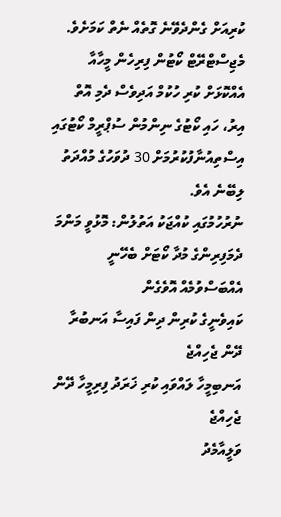ކުރިއަށް ގެންދެވޭނެ ގޮތެއް ނެތް ކަމަށެވެ.
މެޖިސްޓްރޭޓް ކޯޓުން ފިރިހެން މީހާއާ އެއްކޮޅަށް ކުރި ހުކުމް އަދިވެސް ދެމި އޮތް އިރު، ހައި ކޯޓުގެ ނިންމުން ސުޕްރީމް ކޯޓުގައި އިސްތިއުނާފުކުރުމަށް 30 ދުވަހުގެ މުއްދަތު ލިބޭނެ އެވެ.
ނުރުހުމުގައި ކުއްޖަކު އަތުލުން: މޮޅުވީ މަންމަ
ދެމަފިރިންގެ މުދާ ކޯޓަށް ބެހޭނީ އެއްބަސްވުމެއް އޮވެގެން
ކައިވެނީގެ ކުރިން ދިން ފައިސާ އަނބުރާ ދޭން ޖެހިއްޖެ
އަނބިމީހާ ލައްވައި ކުރި ޚަރަދު ފިރިމީހާ ދޭން ޖެހިއްޖެ
ވަލީއާމެދު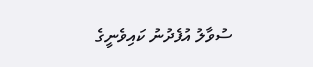ސުވާލު އުފެދުނު ކައިވެނީގެ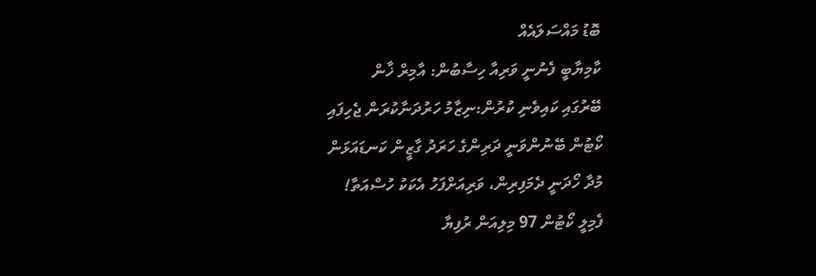ބޮޑު މައްސަލައެއް
ކާމިޔާބީ ފެނުނީ ވަރިއާ ހިސާބުން: އާމިރް ޚާން
ބޭރުގައި ކައިވެނި ކުރުން:ނިޒާމު ހަރުދަނާކުރަން ޖެހިފައި
ކޯޓުން ބޭނުންވަނީ ދަރިންގެ ހަރަދު ގާޒީން ކަނޑައަޅަން
މުދާ ހޯދަނީ ދެމަފިރިން، ވަރިއަށްފަހު އެކަކު ހުސްއަތާ!
ފެމިލީ ކޯޓުން 97 މިލިއަން ރުފިޔާ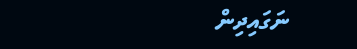ނަގައިދިން